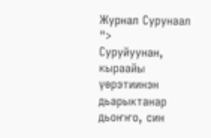Журнал Сурунаал
">
Суруйуунан, кыраайы үөрэтиинэн дьарыктанар дьоҥҥо, син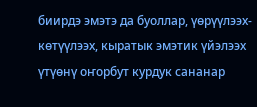биирдэ эмэтэ да буоллар, үөрүүлээх-көтүүлээх, кыратык эмэтик үйэлээх үтүөнү оҥорбут курдук сананар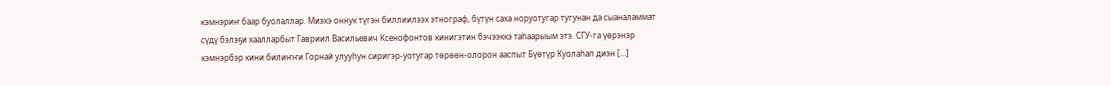кэмнэриҥ баар буолаллар. Миэхэ оннук түгэн биллиилээх этнограф, бүтүн саха норуотугар тугунан да сыаналаммат сүдү бэлэҕи хаалларбыт Гавриил Васильевич Ксенофонтов кинигэтин бэчээккэ таһаарыым этэ. СГУ-га үөрэнэр кэмнэрбэр кини билиҥҥи Горнай улууһун сиригэр-уотугар төрөөн-олорон ааспыт Бүөтүр Куолаһап диэн […]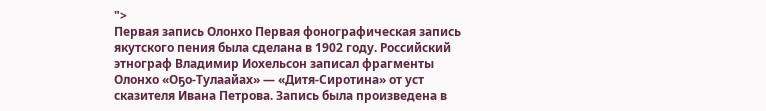">
Первая запись Олонхо Первая фонографическая запись якутского пения была сделана в 1902 году. Российский этнограф Владимир Иохельсон записал фрагменты Олонхо «Оҕо-Тулаайах» — «Дитя-Сиротина» от уст сказителя Ивана Петрова. Запись была произведена в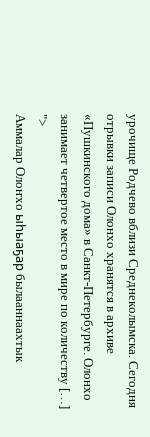урочище Родчево вблизи Среднеколымска. Сегодня отрывки записи Олонхо хранятся в архиве «Пушкинского дома» в Санкт-Петербурге. Олонхо занимает четвертое место в мире по количеству […]
">
Аммалар Олоҥхо ыһыаҕар былааннаахтык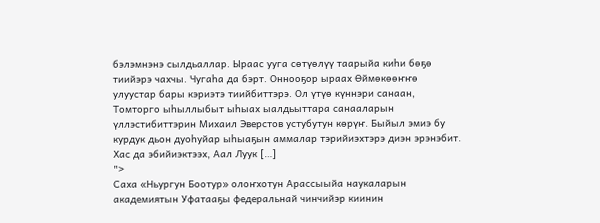бэлэмнэнэ сылдьаллар. Ыраас ууга сөтүөлүү таарыйа киһи бөҕө тиийэрэ чахчы. Чугаһа да бэрт. Оннооҕор ыраах Өймөкөөҥҥө улуустар бары кэриэтэ тиийбиттэрэ. Ол үтүө күннэри санаан, Томторго ыһыллыбыт ыһыах ыалдьыттара санааларын үллэстибиттэрин Михаил Эверстов устубутун көрүҥ. Быйыл эмиэ бу курдук дьон дуоһуйар ыһыаҕын аммалар тэрийиэхтэрэ диэн эрэнэбит. Хас да эбийиэктээх, Аал Луук […]
">
Саха «Ньургун Боотур» олоҥхотун Арассыыйа наукаларын академиятын Уфатааҕы федеральнай чинчийэр киинин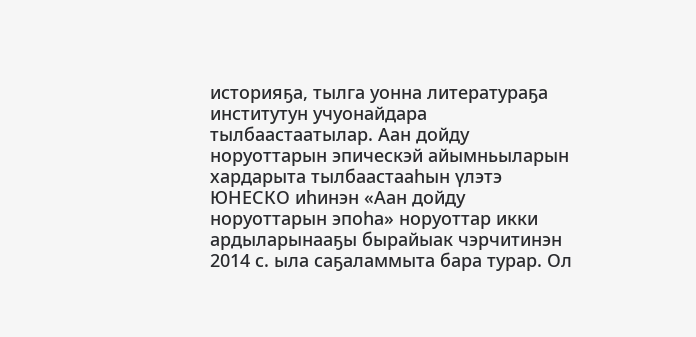историяҕа, тылга уонна литератураҕа институтун учуонайдара тылбаастаатылар. Аан дойду норуоттарын эпическэй айымньыларын хардарыта тылбаастааһын үлэтэ ЮНЕСКО иһинэн «Аан дойду норуоттарын эпоһа» норуоттар икки ардыларынааҕы бырайыак чэрчитинэн 2014 с. ыла саҕаламмыта бара турар. Ол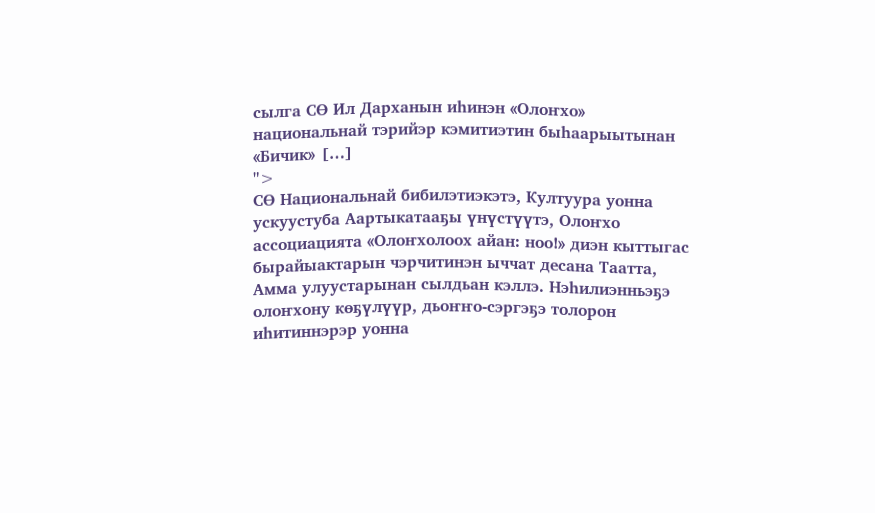сылга СӨ Ил Дарханын иһинэн «Олоҥхо» национальнай тэрийэр кэмитиэтин быһаарыытынан «Бичик» […]
">
СӨ Национальнай бибилэтиэкэтэ, Култуура уонна ускуустуба Аартыкатааҕы үнүстүүтэ, Олоҥхо ассоциацията «Олоҥхолоох айан: ноо!» диэн кыттыгас бырайыактарын чэрчитинэн ыччат десана Таатта, Амма улуустарынан сылдьан кэллэ. Нэһилиэнньэҕэ олоҥхону көҕүлүүр, дьоҥҥо-сэргэҕэ толорон иһитиннэрэр уонна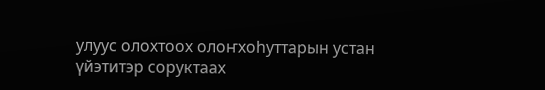улуус олохтоох олоҥхоһуттарын устан үйэтитэр соруктаах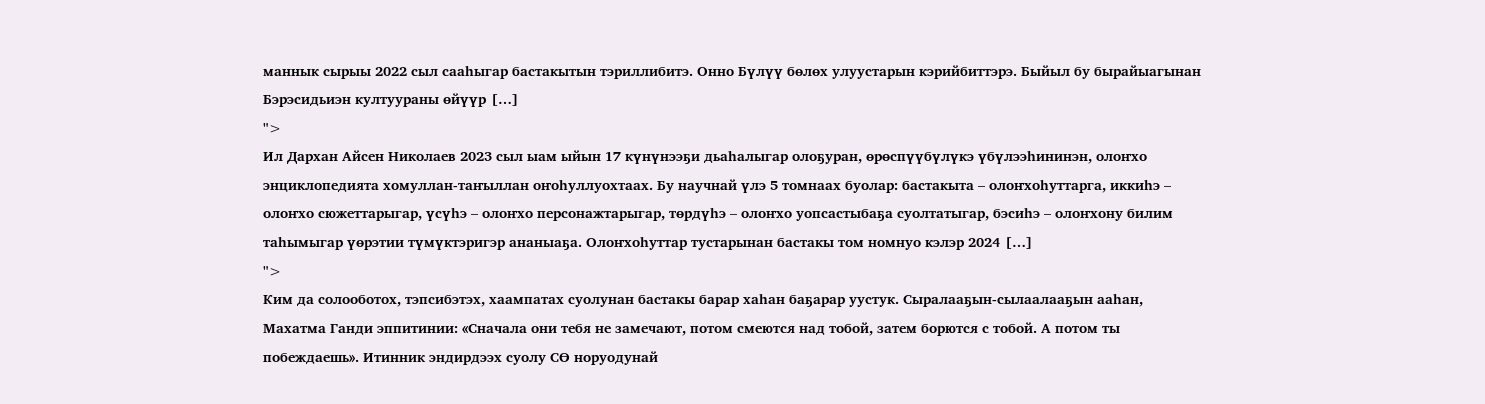маннык сырыы 2022 сыл сааһыгар бастакытын тэриллибитэ. Онно Бүлүү бөлөх улуустарын кэрийбиттэрэ. Быйыл бу бырайыагынан Бэрэсидьиэн култуураны өйүүр […]
">
Ил Дархан Айсен Николаев 2023 сыл ыам ыйын 17 күнүнээҕи дьаһалыгар олоҕуран, өрөспүүбүлүкэ үбүлээһининэн, олоҥхо энциклопедията хомуллан-таҥыллан оҥоһуллуохтаах. Бу научнай үлэ 5 томнаах буолар: бастакыта – олоҥхоһуттарга, иккиһэ – олоҥхо сюжеттарыгар, үсүһэ – олоҥхо персонажтарыгар, төрдүһэ – олоҥхо уопсастыбаҕа суолтатыгар, бэсиһэ – олоҥхону билим таһымыгар үөрэтии түмүктэригэр ананыаҕа. Олоҥхоһуттар тустарынан бастакы том номнуо кэлэр 2024 […]
">
Ким да солооботох, тэпсибэтэх, хаампатах суолунан бастакы барар хаһан баҕарар уустук. Сыралааҕын-сылаалааҕын ааһан, Махатма Ганди эппитинии: «Сначала они тебя не замечают, потом смеются над тобой, затем борются с тобой. А потом ты побеждаешь». Итинник эндирдээх суолу СӨ норуодунай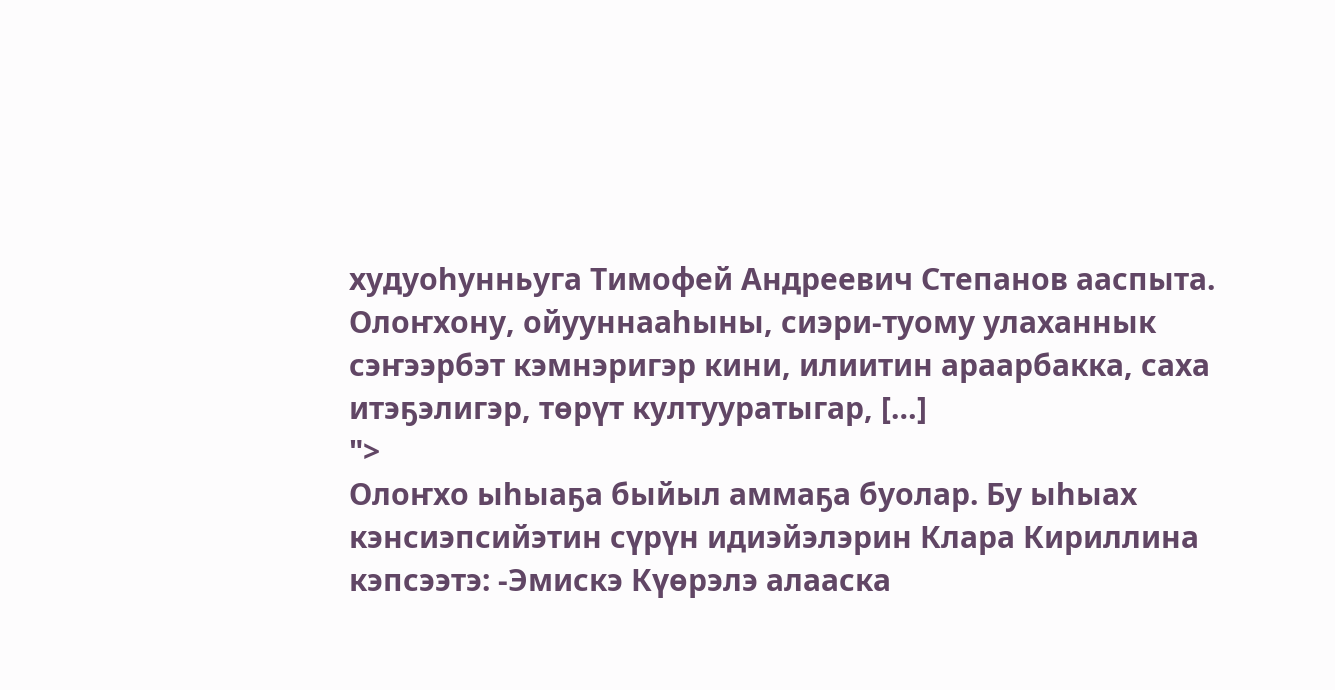худуоһунньуга Тимофей Андреевич Степанов ааспыта. Олоҥхону, ойууннааһыны, сиэри-туому улаханнык сэҥээрбэт кэмнэригэр кини, илиитин араарбакка, саха итэҕэлигэр, төрүт култууратыгар, […]
">
Олоҥхо ыһыаҕа быйыл аммаҕа буолар. Бу ыһыах кэнсиэпсийэтин сүрүн идиэйэлэрин Клара Кириллина кэпсээтэ: -Эмискэ Күөрэлэ алааска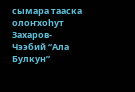сымара тааска олоҥхоһут Захаров-Чээбий “Ала Булкун”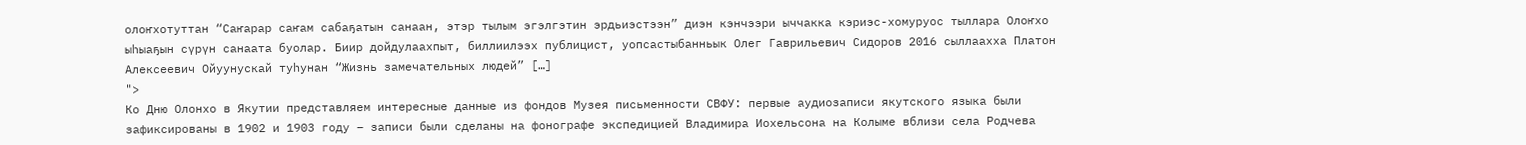олоҥхотуттан “Саҥарар саҥам сабаҕатын санаан, этэр тылым эгэлгэтин эрдьиэстээн” диэн кэнчээри ыччакка кэриэс-хомуруос тыллара Олоҥхо ыһыаҕын сүрүн санаата буолар. Биир дойдулаахпыт, биллиилээх публицист, уопсастыбанньык Олег Гаврильевич Сидоров 2016 сыллаахха Платон Алексеевич Ойуунускай туһунан “Жизнь замечательных людей” […]
">
Ко Дню Олонхо в Якутии представляем интересные данные из фондов Музея письменности СВФУ: первые аудиозаписи якутского языка были зафиксированы в 1902 и 1903 году – записи были сделаны на фонографе экспедицией Владимира Иохельсона на Колыме вблизи села Родчева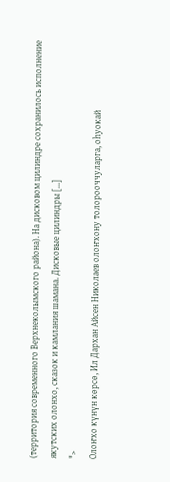(территория современного Верхнеколымского района). На дисковом цилиндре сохранилось исполнение якутских олонхо, сказок и камлания шамана. Дисковые цилиндры […]
">
Олоҥхо күнүн көрсө, Ил Дархан Айсен Николаев олоҥхону толорооччуларга, оһуокай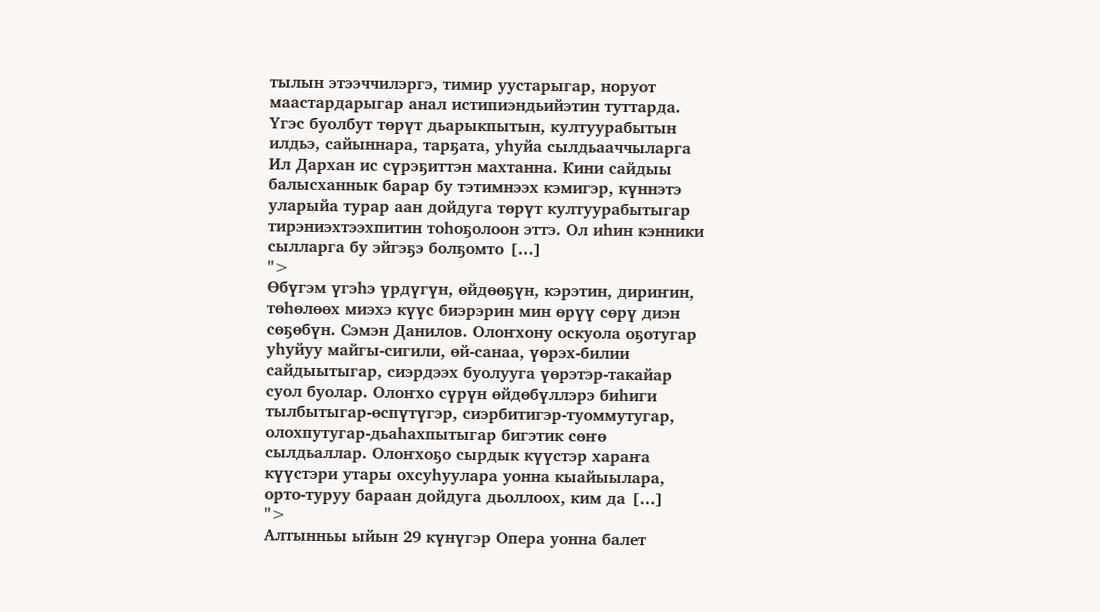тылын этээччилэргэ, тимир уустарыгар, норуот маастардарыгар анал истипиэндьийэтин туттарда. Үгэс буолбут төрүт дьарыкпытын, култуурабытын илдьэ, сайыннара, тарҕата, уһуйа сылдьааччыларга Ил Дархан ис сүрэҕиттэн махтанна. Кини сайдыы балысханнык барар бу тэтимнээх кэмигэр, күннэтэ уларыйа турар аан дойдуга төрүт култуурабытыгар тирэниэхтээхпитин тоһоҕолоон эттэ. Ол иһин кэнники сылларга бу эйгэҕэ болҕомто […]
">
Өбүгэм үгэһэ үрдүгүн, өйдөөҕүн, кэрэтин, дириҥин, төһөлөөх миэхэ күүс биэрэрин мин өрүү сөрү диэн сөҕөбүн. Сэмэн Данилов. Олоҥхону оскуола оҕотугар уһуйуу майгы-сигили, өй-санаа, үөрэх-билии сайдыытыгар, сиэрдээх буолууга үөрэтэр-такайар суол буолар. Олоҥхо сүрүн өйдөбүллэрэ биһиги тылбытыгар-өспүтүгэр, сиэрбитигэр-туоммутугар, олохпутугар-дьаһахпытыгар бигэтик сөҥө сылдьаллар. Олоҥхоҕо сырдык күүстэр хараҥа күүстэри утары охсуһуулара уонна кыайыылара, орто-туруу бараан дойдуга дьоллоох, ким да […]
">
Алтынньы ыйын 29 күнүгэр Опера уонна балет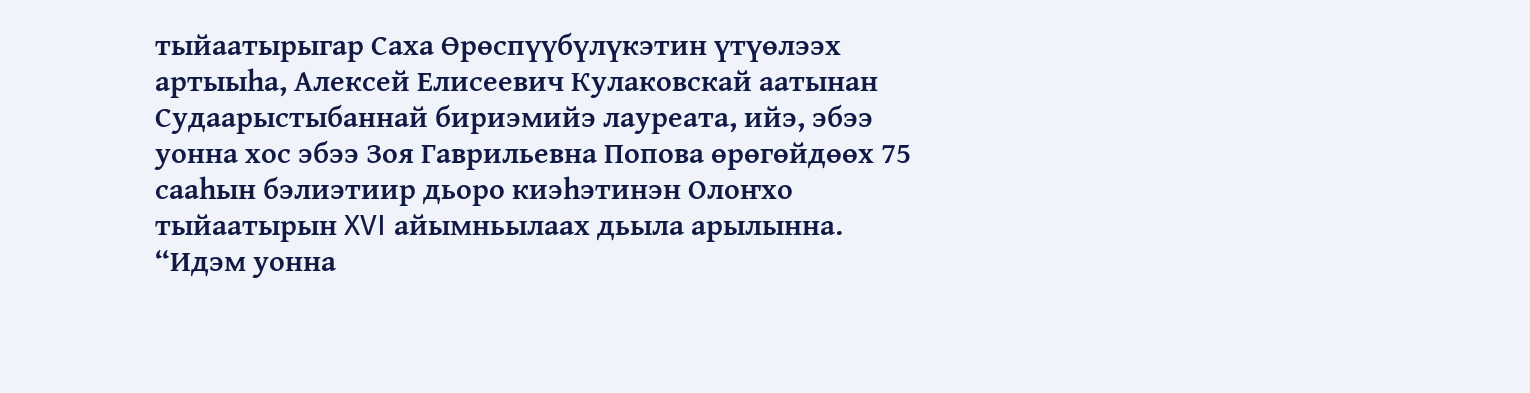тыйаатырыгар Саха Өрөспүүбүлүкэтин үтүөлээх артыыһа, Алексей Елисеевич Кулаковскай аатынан Судаарыстыбаннай бириэмийэ лауреата, ийэ, эбээ уонна хос эбээ Зоя Гаврильевна Попова өрөгөйдөөх 75 сааһын бэлиэтиир дьоро киэһэтинэн Олоҥхо тыйаатырын XVI айымньылаах дьыла арылынна. “Идэм уонна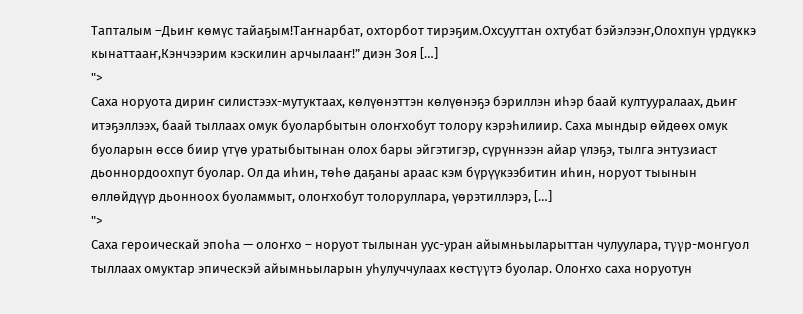Тапталым –Дьиҥ көмүс тайаҕым!Таҥнарбат, охторбот тирэҕим.Охсууттан охтубат бэйэлээҥ,Олохпун үрдүккэ кынаттааҥ,Кэнчээрим кэскилин арчылааҥ!” диэн Зоя […]
">
Саха норуота дириҥ силистээх-мутуктаах, көлүөнэттэн көлүөнэҕэ бэриллэн иһэр баай култууралаах, дьиҥ итэҕэллээх, баай тыллаах омук буоларбытын олоҥхобут толору кэрэһилиир. Саха мындыр өйдөөх омук буоларын өссө биир үтүө уратыбытынан олох бары эйгэтигэр, сүрүннээн айар үлэҕэ, тылга энтузиаст дьоннордоохпут буолар. Ол да иһин, төһө даҕаны араас кэм бүрүүкээбитин иһин, норуот тыынын өллөйдүүр дьонноох буоламмыт, олоҥхобут толоруллара, үөрэтиллэрэ, […]
">
Саха героическай эпоһа — олоҥхо – норуот тылынан уус-уран айымньыларыттан чулуулара, тγγр-монгуол тыллаах омуктар эпическэй айымньыларын уһулуччулаах кɵстγγтэ буолар. Олоҥхо саха норуотун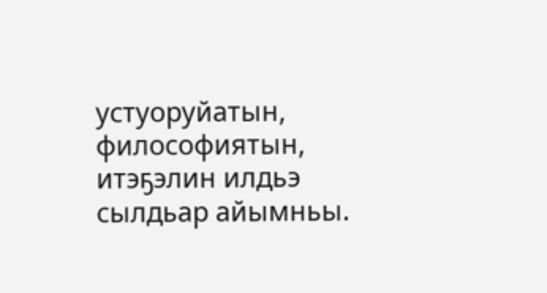устуоруйатын, философиятын, итэҕэлин илдьэ сылдьар айымньы.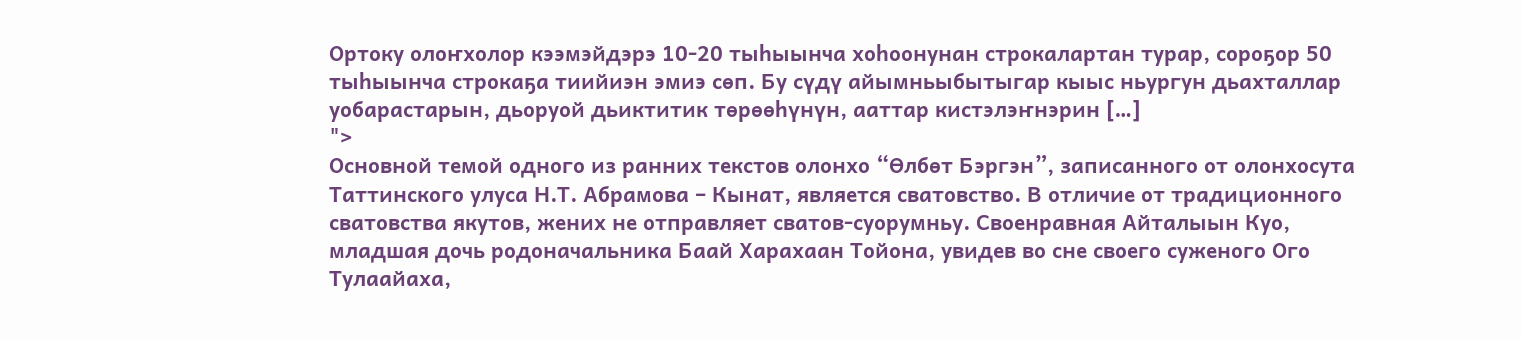Ортоку олоҥхолор кээмэйдэрэ 10-20 тыһыынча хоһоонунан строкалартан турар, сороҕор 50 тыһыынча строкаҕа тиийиэн эмиэ сɵп. Бу сүдү айымньыбытыгар кыыс ньургун дьахталлар уобарастарын, дьоруой дьиктитик төрөөһүнүн, ааттар кистэлэҥнэрин […]
">
Основной темой одного из ранних текстов олонхо “Өлбөт Бэргэн”, записанного от олонхосута Таттинского улуса Н.Т. Абрамова – Кынат, является сватовство. В отличие от традиционного сватовства якутов, жених не отправляет сватов-суорумньу. Своенравная Айталыын Куо, младшая дочь родоначальника Баай Харахаан Тойона, увидев во сне своего суженого Ого Тулаайаха,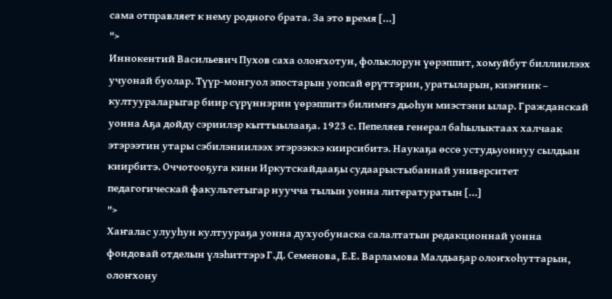сама отправляет к нему родного брата. За это время […]
">
Иннокентий Васильевич Пухов саха олоҥхотун, фольклорун үөрэппит, хомуйбут биллиилээх учуонай буолар. Түүр-монгуол эпостарын уопсай өрүттэрин, уратыларын, киэҥник – култуураларыгар биир сүрүннэрин үөрэппитэ билимҥэ дьоһун миэстэни ылар. Гражданскай уонна Аҕа дойду сэриилэр кыттыылааҕа. 1923 с. Пепеляев генерал баһылыктаах халчаак этэрээтин утары сэбилэниилээх этэрээккэ киирсибитэ. Наукаҕа өссө устудьуоннуу сылдьан киирбитэ. Оччотооҕуга кини Иркутскайдааҕы судаарыстыбаннай университет педагогическай факультетыгар нуучча тылын уонна литературатын […]
">
Хаҥалас улууһун култуураҕа уонна духуобунаска салалтатын редакционнай уонна фондовай отделын үлэһиттэрэ Г.Д. Семенова, Е.Е. Варламова Малдьаҕар олоҥхоһуттарын, олоҥхону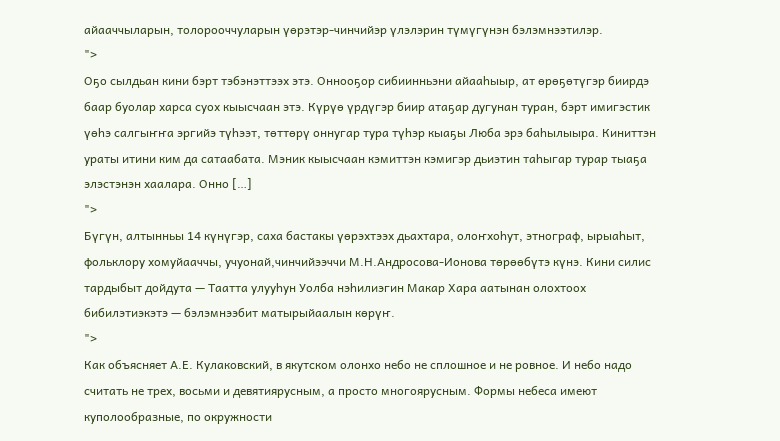айааччыларын, толорооччуларын үөрэтэр-чинчийэр үлэлэрин түмүгүнэн бэлэмнээтилэр.
">
Оҕо сылдьан кини бэрт тэбэнэттээх этэ. Оннооҕор сибиинньэни айааһыыр, ат өрөҕөтүгэр биирдэ баар буолар харса суох кыысчаан этэ. Күрүө үрдүгэр биир атаҕар дугунан туран, бэрт имигэстик үөһэ салгыҥҥа эргийэ түһээт, төттөрү оннугар тура түһэр кыаҕы Люба эрэ баһылыыра. Киниттэн ураты итини ким да сатаабата. Мэник кыысчаан кэмиттэн кэмигэр дьиэтин таһыгар турар тыаҕа элэстэнэн хаалара. Онно […]
">
Бүгүн, алтынньы 14 күнүгэр, саха бастакы үөрэхтээх дьахтара, олоҥхоһут, этнограф, ырыаһыт, фольклору хомуйааччы, учуонай,чинчийээччи М.Н.Андросова-Ионова төрөөбүтэ күнэ. Кини силис тардыбыт дойдута — Таатта улууһун Уолба нэһилиэгин Макар Хара аатынан олохтоох бибилэтиэкэтэ — бэлэмнээбит матырыйаалын көрүҥ.
">
Как объясняет А.Е. Кулаковский, в якутском олонхо небо не сплошное и не ровное. И небо надо считать не трех, восьми и девятиярусным, а просто многоярусным. Формы небеса имеют куполообразные, по окружности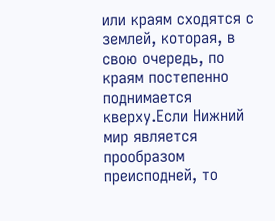или краям сходятся с землей, которая, в свою очередь, по краям постепенно поднимается кверху.Если Нижний мир является прообразом преисподней, то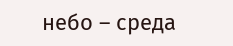небо – среда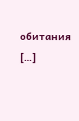обитания […]